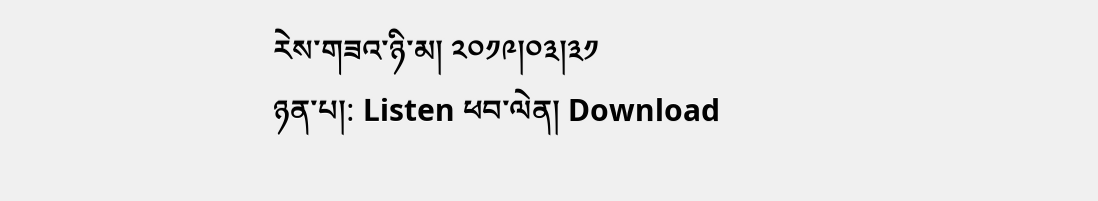རེས་གཟའ་ཉི་མ། ༢༠༡༩།༠༣།༣༡
ཉན་པ།: Listen ཕབ་ལེན། Download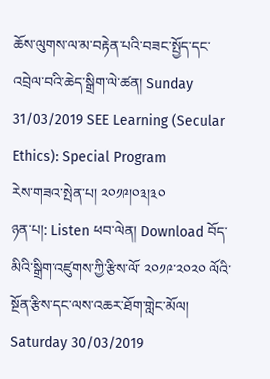ཆོས་ལུགས་ལ་མ་བརྟེན་པའི་བཟང་སྤྱོད་དང་འབྲེལ་བའི་ཆེད་སྒྲིག་ལེ་ཚན། Sunday 31/03/2019 SEE Learning (Secular Ethics): Special Program
རེས་གཟའ་སྤེན་པ། ༢༠༡༩།༠༣།༣༠
ཉན་པ།: Listen ཕབ་ལེན། Download བོད་མིའི་སྒྲིག་འཛུགས་ཀྱི་རྩིས་ལོ་ ༢༠༡༩་༢༠༢༠ ལོའི་སྔོན་རྩིས་དང་ལས་འཆར་ཐོག་གླེང་མོལ། Saturday 30/03/2019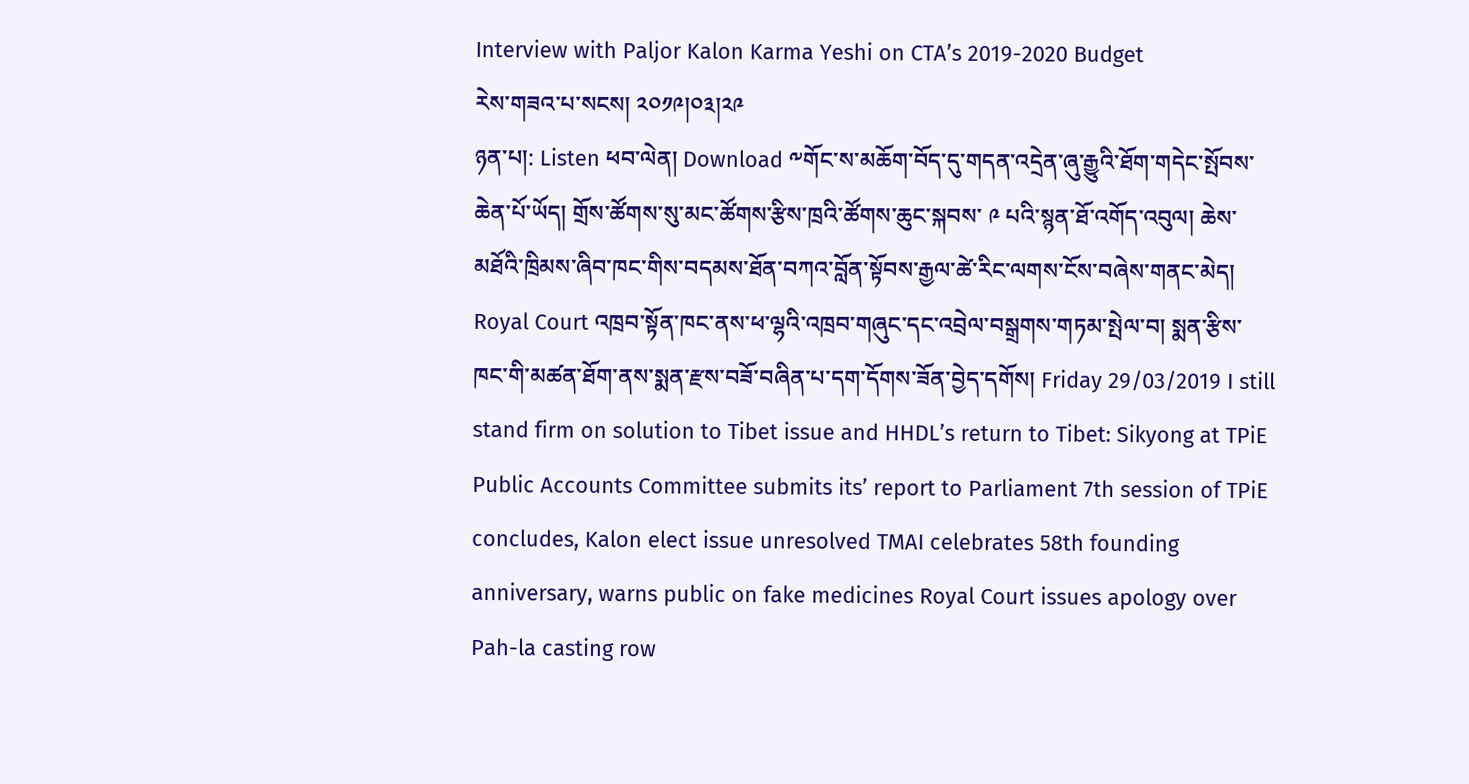Interview with Paljor Kalon Karma Yeshi on CTA’s 2019-2020 Budget
རེས་གཟའ་པ་སངས། ༢༠༡༩།༠༣།༢༩
ཉན་པ།: Listen ཕབ་ལེན། Download ༸གོང་ས་མཆོག་བོད་དུ་གདན་འདྲེན་ཞུ་རྒྱུའི་ཐོག་གདེང་སྤོབས་ཆེན་པོ་ཡོད། གྲོས་ཚོགས་སུ་མང་ཚོགས་རྩིས་ཁྲའི་ཚོགས་ཆུང་སྐབས་ ༩ པའི་སྙན་ཐོ་འགོད་འབུལ། ཆེས་མཐོའི་ཁྲིམས་ཞིབ་ཁང་གིས་བདམས་ཐོན་བཀའ་བློན་སྟོབས་རྒྱལ་ཚེ་རིང་ལགས་ངོས་བཞེས་གནང་མེད། Royal Court འཁྲབ་སྟོན་ཁང་ནས་ཕ་ལྷའི་འཁྲབ་གཞུང་དང་འབྲེལ་བསྒྲགས་གཏམ་སྤེལ་བ། སྨན་རྩིས་ཁང་གི་མཚན་ཐོག་ནས་སྨན་རྫས་བཟོ་བཞིན་པ་དག་དོགས་ཟོན་བྱེད་དགོས། Friday 29/03/2019 I still stand firm on solution to Tibet issue and HHDL’s return to Tibet: Sikyong at TPiE Public Accounts Committee submits its’ report to Parliament 7th session of TPiE concludes, Kalon elect issue unresolved TMAI celebrates 58th founding anniversary, warns public on fake medicines Royal Court issues apology over Pah-la casting row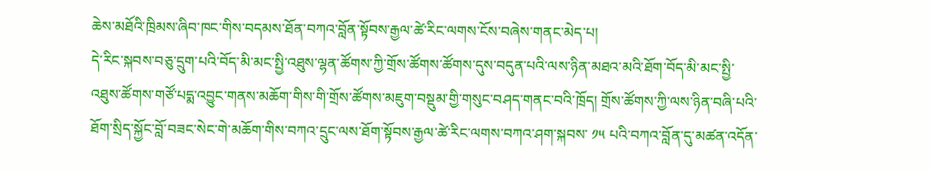ཆེས་མཐོའི་ཁྲིམས་ཞིབ་ཁང་གིས་བདམས་ཐོན་བཀའ་བློན་སྟོབས་རྒྱལ་ཚེ་རིང་ལགས་ངོས་བཞེས་གནང་མེད་པ།
དེ་རིང་སྐབས་བཅུ་དྲུག་པའི་བོད་མི་མང་སྤྱི་འཐུས་ལྷན་ཚོགས་ཀྱི་གྲོས་ཚོགས་ཚོགས་དུས་བདུན་པའི་ལས་ཉིན་མཐའ་མའི་ཐོག་བོད་མི་མང་སྤྱི་འཐུས་ཚོགས་གཙོ་པདྨ་འབྱུང་གནས་མཆོག་གིས་གི་གྲོས་ཚོགས་མཇུག་བསྡུམ་གྱི་གསུང་བཤད་གནང་བའི་ཁྲོད། གྲོས་ཚོགས་ཀྱི་ལས་ཉིན་བཞི་པའི་ཐོག་སྲིད་སྐྱོང་བློ་བཟང་སེང་གེ་མཆོག་གིས་བཀའ་དྲུང་ལས་ཐོག་སྟོབས་རྒྱལ་ཚེ་རིང་ལགས་བཀའ་ཤག་སྐབས་ ༡༥ པའི་བཀའ་བློན་དུ་མཚན་འདོན་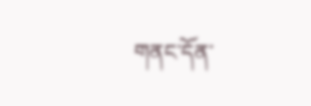གནང་དོན་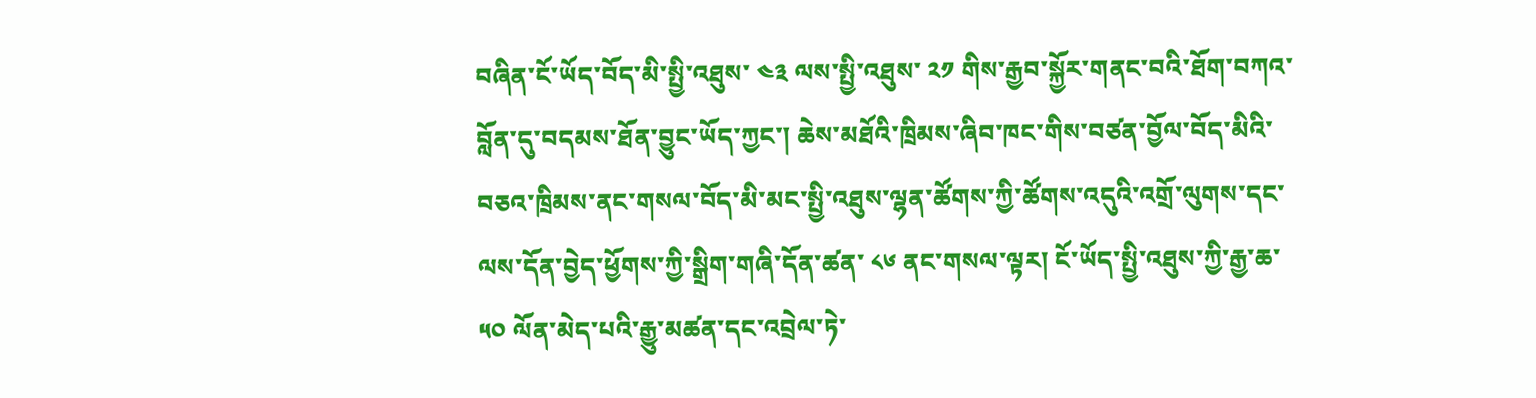བཞིན་ངོ་ཡོད་བོད་མི་སྤྱི་འཐུས་ ༤༣ ལས་སྤྱི་འཐུས་ ༢༡ གིས་རྒྱབ་སྐྱོར་གནང་བའི་ཐོག་བཀའ་བློན་དུ་བདམས་ཐོན་བྱུང་ཡོད་ཀྱང་། ཆེས་མཐོའི་ཁྲིམས་ཞིབ་ཁང་གིས་བཙན་བྱོལ་བོད་མིའི་བཅའ་ཁྲིམས་ནང་གསལ་བོད་མི་མང་སྤྱི་འཐུས་ལྷན་ཚོགས་ཀྱི་ཚོགས་འདུའི་འགྲོ་ལུགས་དང་ལས་དོན་བྱེད་ཕྱོགས་ཀྱི་སྒྲིག་གཞི་དོན་ཚན་ ༨༦ ནང་གསལ་ལྟར། ངོ་ཡོད་སྤྱི་འཐུས་ཀྱི་རྒྱ་ཆ་ ༥༠ ལོན་མེད་པའི་རྒྱུ་མཚན་དང་འབྲེལ་ཏེ་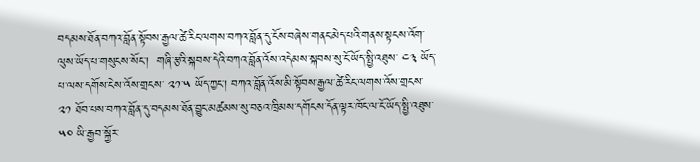བདམས་ཐོན་བཀའ་བློན་སྟོབས་རྒྱལ་ཚེ་རིང་ལགས་བཀའ་བློན་དུ་ངོས་བཞེས་གནང་མེད་པའི་གནས་སྟངས་འོག་ལུས་ཡོད་པ་གསུངས་སོང་།  གཞི་རྩའི་སྐབས་དེའི་བཀའ་བློན་འོས་འདེམས་སྐབས་སུ་ངོ་ཡོད་སྤྱི་འཐུས་ ༤༣ ཡོད་པ་ལས་དགོས་ངེས་འོས་གྲངས་ ༢༡་༥ ཡོད་ཀྱང་། བཀའ་བློན་འོས་མི་སྟོབས་རྒྱལ་ཚེ་རིང་ལགས་འོས་གྲངས་ ༢༡ ཐོབ་པས་བཀའ་བློན་དུ་བདམས་ཐོན་བྱུང་མཚམས་སུ་བཅའ་ཁྲིམས་དགོངས་དོན་ལྟར་ཁོང་ལ་ངོ་ཡོད་སྤྱི་འཐུས་ ༥༠ ཡི་རྒྱབ་སྐྱོར་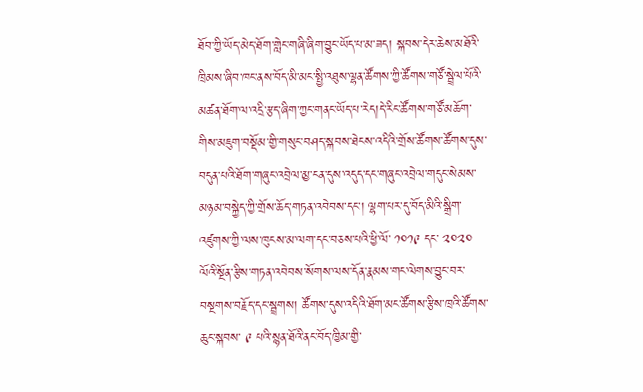ཐོབ་ཀྱི་ཡོད་མེད་ཐོག་གླེང་གཞི་ཞིག་བྱུང་ཡོད་པ་མ་ཟད། སྐབས་དེར་ཆེས་མཐོའི་ཁྲིམས་ཞིབ་ཁང་ནས་བོད་མི་མང་སྤྱི་འཐུས་ལྷན་ཚོགས་ཀྱི་ཚོགས་གཙོ་སྦྲེལ་པོའི་མཚན་ཐོག་ལ་འདྲི་རྩད་ཞིག་ཀྱང་གནང་ཡོད་པ་རེད།དེ་རིང་ཚོགས་གཙོ་མཆོག་གིས་མཇུག་བསྡོམ་གྱི་གསུང་བཤད་སྐབས་ཐེངས་འདིའི་གྲོས་ཚོགས་ཚོགས་དུས་བདུན་པའི་ཐོག་གཞུང་འབྲེལ་མྱ་ངན་དུས་འདུད་དང་གཞུང་འབྲེལ་གདུང་སེམས་མཉམ་བསྐྱེད་ཀྱི་གྲོས་ཆོད་གཏན་འབེབས་དང་། ལྷག་པར་དུ་བོད་མིའི་སྒྲིག་འཛུགས་ཀྱི་ལས་ཁུངས་མ་ལག་དང་བཅས་པའི་ཕྱི་ལོ་ ༡༠༡༩ དང་ ༢༠༢༠ ལོའི་སྔོན་རྩིས་གཏན་འབེབས་སོགས་ལས་དོན་རྣམས་གང་ལེགས་བྱུང་བར་བསྔགས་བརྗོད་དང་སྦྲགས། ཚོགས་དུས་འདིའི་ཐོག་མང་ཚོགས་རྩིས་ཁྲའི་ཚོགས་ཆུང་སྐབས་ ༩ པའི་སྙན་ཐོའི་ནང་བོད་ཁྱིམ་གྱི་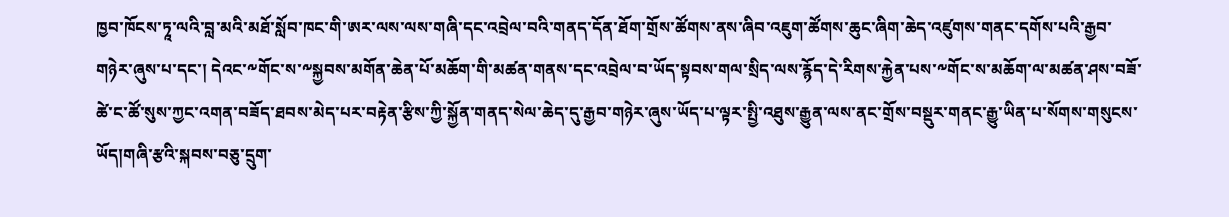ཁྱབ་ཁོངས་ཏཱ་ལའི་བླ་མའི་མཐོ་སློབ་ཁང་གི་ཨར་ལས་ལས་གཞི་དང་འབྲེལ་བའི་གནད་དོན་ཐོག་གྲོས་ཚོགས་ནས་ཞིབ་འཇུག་ཚོགས་ཆུང་ཞིག་ཆེད་འཛུགས་གནང་དགོས་པའི་རྒྱབ་གཉེར་ཞུས་པ་དང་། དེའང་༸གོང་ས་༸སྐྱབས་མགོན་ཆེན་པོ་མཆོག་གི་མཚན་གནས་དང་འབྲེལ་བ་ཡོད་སྟབས་གལ་སྲིད་ལས་རྙོད་དེ་རིགས་རྐྱེན་པས་༸གོང་ས་མཆོག་ལ་མཚན་ཤས་བཟོ་ཚེ་ང་ཚོ་སུས་ཀྱང་འགན་བཟོད་ཐབས་མེད་པར་བརྟེན་རྩིས་ཀྱི་སྐྱོན་གནད་སེལ་ཆེད་དུ་རྒྱབ་གཉེར་ཞུས་ཡོད་པ་ལྟར་སྤྱི་འཐུས་རྒྱུན་ལས་ནང་གྲོས་བསྡུར་གནང་རྒྱུ་ཡིན་པ་སོགས་གསུངས་ཡོད།གཞི་རྩའི་སྐབས་བཅུ་དྲུག་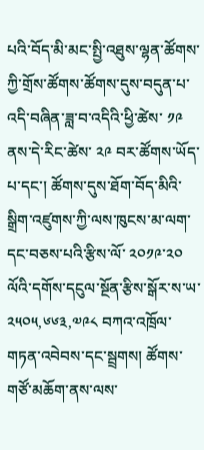པའི་བོད་མི་མང་སྤྱི་འཐུས་ལྷན་ཚོགས་ཀྱི་གྲོས་ཚོགས་ཚོགས་དུས་བདུན་པ་འདི་བཞིན་ཟླ་བ་འདིའི་ཕྱི་ཚེས་ ༡༩ ནས་དེ་རིང་ཚེས་ ༢༩ བར་ཚོགས་ཡོད་པ་དང་། ཚོགས་དུས་ཐོག་བོད་མིའི་སྒྲིག་འཛུགས་ཀྱི་ལས་ཁུངས་མ་ལག་དང་བཅས་པའི་རྩིས་ལོ་ ༢༠༡༩་༢༠ ལོའི་དགོས་དངུལ་སྔོན་རྩིས་སྒོར་ས་ཡ་ ༢༥༠༥,༦༦༣,༧༩༨ བཀའ་འཁྲོལ་གཏན་འབེབས་དང་སྦྲགས། ཚོགས་གཙོ་མཆོག་ནས་ལས་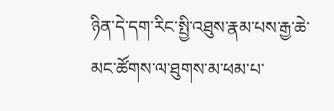ཉིན་དེ་དག་རིང་སྤྱི་འཐུས་རྣམ་པས་རྒྱ་ཆེ་མང་ཚོགས་ལ་ཐུགས་མ་ཕམ་པ་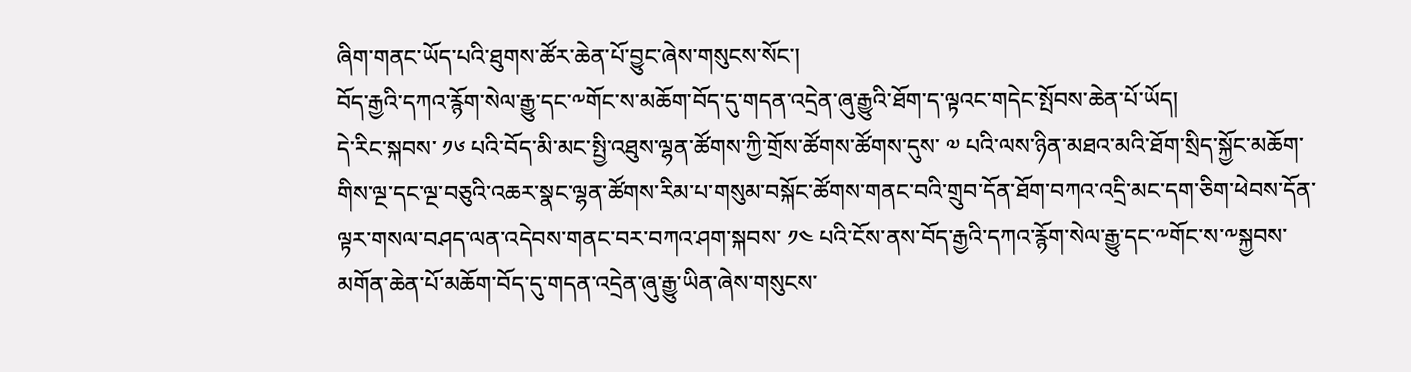ཞིག་གནང་ཡོད་པའི་ཐུགས་ཚོར་ཆེན་པོ་བྱུང་ཞེས་གསུངས་སོང་།
བོད་རྒྱའི་དཀའ་རྙོག་སེལ་རྒྱུ་དང་༸གོང་ས་མཆོག་བོད་དུ་གདན་འདྲེན་ཞུ་རྒྱུའི་ཐོག་ད་ལྟའང་གདེང་སྤོབས་ཆེན་པོ་ཡོད།
དེ་རིང་སྐབས་ ༡༦ པའི་བོད་མི་མང་སྤྱི་འཐུས་ལྷན་ཚོགས་ཀྱི་གྲོས་ཚོགས་ཚོགས་དུས་ ༧ པའི་ལས་ཉིན་མཐའ་མའི་ཐོག་སྲིད་སྐྱོང་མཆོག་གིས་ལྔ་དང་ལྔ་བཅུའི་འཆར་སྣང་ལྷན་ཚོགས་རིམ་པ་གསུམ་བསྐོང་ཚོགས་གནང་བའི་གྲུབ་དོན་ཐོག་བཀའ་འདྲི་མང་དག་ཅིག་ཕེབས་དོན་ལྟར་གསལ་བཤད་ལན་འདེབས་གནང་བར་བཀའ་ཤག་སྐབས་ ༡༤ པའི་ངོས་ནས་བོད་རྒྱའི་དཀའ་རྙོག་སེལ་རྒྱུ་དང་༸གོང་ས་༸སྐྱབས་མགོན་ཆེན་པོ་མཆོག་བོད་དུ་གདན་འདྲེན་ཞུ་རྒྱུ་ཡིན་ཞེས་གསུངས་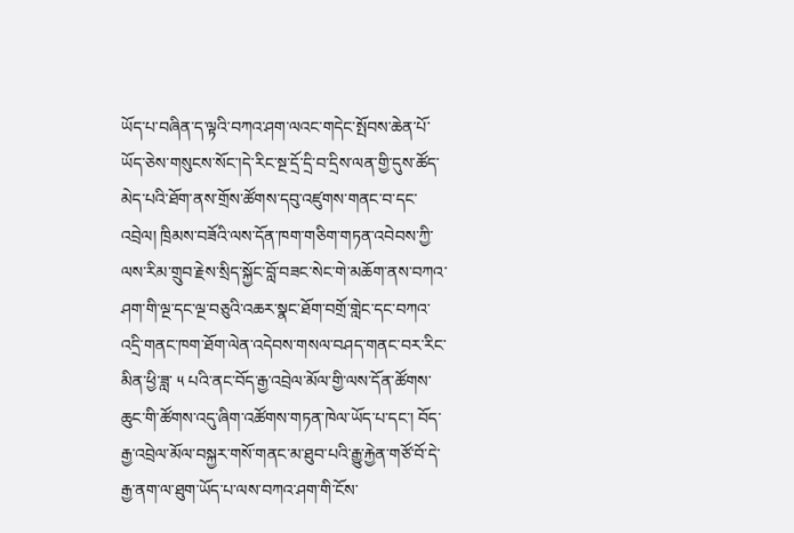ཡོད་པ་བཞིན་ད་ལྟའི་བཀའ་ཤག་ལའང་གདེང་སྤོབས་ཆེན་པོ་ཡོད་ཅེས་གསུངས་སོང་།དེ་རིང་སྔ་དྲོ་དྲི་བ་དྲིས་ལན་གྱི་དུས་ཚོད་མེད་པའི་ཐོག་ནས་གྲོས་ཚོགས་དབུ་འཛུགས་གནང་བ་དང་འབྲེལ། ཁྲིམས་བཟོའི་ལས་དོན་ཁག་གཅིག་གཏན་འབེབས་ཀྱི་ལས་རིམ་གྲུབ་རྗེས་སྲིད་སྐྱོང་བློ་བཟང་སེང་གེ་མཆོག་ནས་བཀའ་ཤག་གི་ལྔ་དང་ལྔ་བཅུའི་འཆར་སྣང་ཐོག་བགྲོ་གླེང་དང་བཀའ་འདྲི་གནང་ཁག་ཐོག་ལེན་འདེབས་གསལ་བཤད་གནང་བར་རིང་མིན་ཕྱི་ཟླ་ ༥ པའི་ནང་བོད་རྒྱ་འབྲེལ་མོལ་གྱི་ལས་དོན་ཚོགས་ཆུང་གི་ཚོགས་འདུ་ཞིག་འཚོགས་གཏན་ཁེལ་ཡོད་པ་དང་། བོད་རྒྱ་འབྲེལ་མོལ་བསྐྱར་གསོ་གནང་མ་ཐུབ་པའི་རྒྱུ་རྐྱེན་གཙོ་བོ་དེ་རྒྱ་ནག་ལ་ཐུག་ཡོད་པ་ལས་བཀའ་ཤག་གི་ངོས་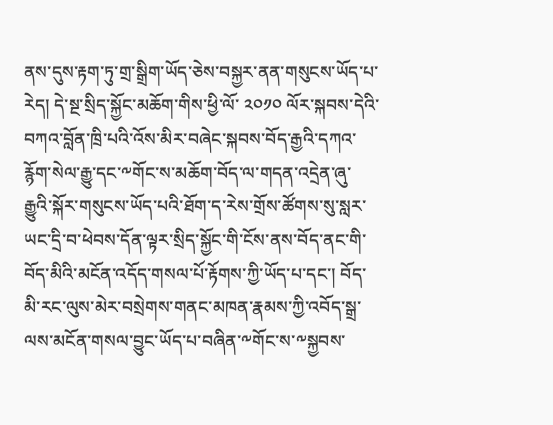ནས་དུས་རྟག་ཏུ་གྲ་སྒྲིག་ཡོད་ཅེས་བསྐྱར་ནན་གསུངས་ཡོད་པ་རེད། དེ་སྔ་སྲིད་སྐྱོང་མཆོག་གིས་ཕྱི་ལོ་ ༢༠༡༠ ལོར་སྐབས་དེའི་བཀའ་བློན་ཁྲི་པའི་འོས་མིར་བཞེང་སྐབས་བོད་རྒྱའི་དཀའ་རྙོག་སེལ་རྒྱུ་དང་༸གོང་ས་མཆོག་བོད་ལ་གདན་འདྲེན་ཞུ་རྒྱུའི་སྐོར་གསུངས་ཡོད་པའི་ཐོག་ད་རེས་གྲོས་ཚོགས་སུ་སླར་ཡང་དྲི་བ་ཕེབས་དོན་ལྟར་སྲིད་སྐྱོང་གི་ངོས་ནས་བོད་ནང་གི་བོད་མིའི་མངོན་འདོད་གསལ་པོ་རྟོགས་ཀྱི་ཡོད་པ་དང་། བོད་མི་རང་ལུས་མེར་བསྲེགས་གནང་མཁན་རྣམས་ཀྱི་འབོད་སྒྲ་ལས་མངོན་གསལ་བྱུང་ཡོད་པ་བཞིན་༸གོང་ས་༸སྐྱབས་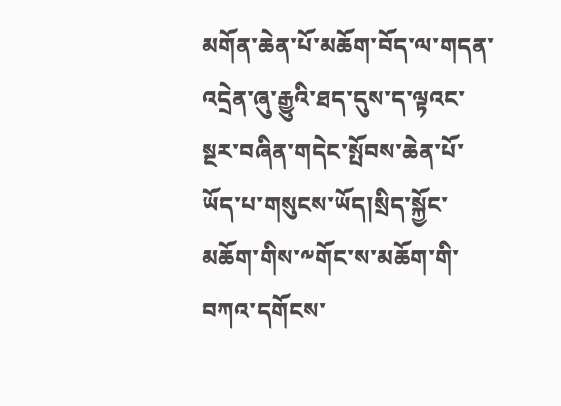མགོན་ཆེན་པོ་མཆོག་བོད་ལ་གདན་འདྲེན་ཞུ་རྒྱུའི་ཐད་དུས་ད་ལྟའང་སྔར་བཞིན་གདེང་སྤོབས་ཆེན་པོ་ཡོད་པ་གསུངས་ཡོད།སྲིད་སྐྱོང་མཆོག་གིས་༸གོང་ས་མཆོག་གི་བཀའ་དགོངས་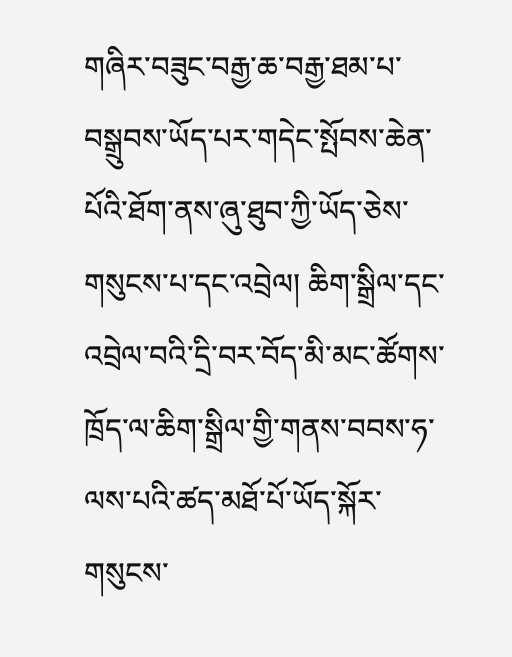གཞིར་བཟུང་བརྒྱ་ཆ་བརྒྱ་ཐམ་པ་བསྒྲུབས་ཡོད་པར་གདེང་སྤོབས་ཆེན་པོའི་ཐོག་ནས་ཞུ་ཐུབ་ཀྱི་ཡོད་ཅེས་གསུངས་པ་དང་འབྲེལ། ཆིག་སྒྲིལ་དང་འབྲེལ་བའི་དྲི་བར་བོད་མི་མང་ཚོགས་ཁྲོད་ལ་ཆིག་སྒྲིལ་གྱི་གནས་བབས་ཧ་ལས་པའི་ཚད་མཐོ་པོ་ཡོད་སྐོར་གསུངས་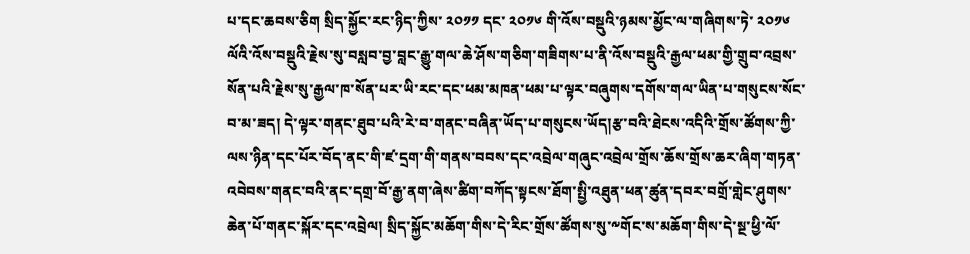པ་དང་ཆབས་ཅིག སྲིད་སྐྱོང་རང་ཉིད་ཀྱིས་ ༢༠༡༡ དང་ ༢༠༡༦ གི་འོས་བསྡུའི་ཉམས་མྱོང་ལ་གཞིགས་ཏེ་ ༢༠༡༦ ལོའི་འོས་བསྡུའི་རྗེས་སུ་བསླབ་བྱ་བླང་རྒྱུ་གལ་ཆེ་ཤོས་གཅིག་གཟིགས་པ་ནི་འོས་བསྡུའི་རྒྱལ་ཕམ་གྱི་གྲུབ་འབྲས་སོན་པའི་རྗེས་སུ་རྒྱལ་ཁ་སོན་པར་ཡི་རང་དང་ཕམ་མཁན་ཕམ་པ་ལྟར་བཞུགས་དགོས་གལ་ཡིན་པ་གསུངས་སོང་བ་མ་ཟད། དེ་ལྟར་གནང་ཐུབ་པའི་རེ་བ་གནང་བཞིན་ཡོད་པ་གསུངས་ཡོད།རྩ་བའི་ཐེངས་འདིའི་གྲོས་ཚོགས་ཀྱི་ལས་ཉིན་དང་པོར་བོད་ནང་གི་ཛ་དྲག་གི་གནས་བབས་དང་འབྲེལ་གཞུང་འབྲེལ་གྲོས་ཆོས་གྲོས་ཆར་ཞིག་གཏན་འབེབས་གནང་བའི་ནང་དགྲ་བོ་རྒྱ་ནག་ཞེས་ཚིག་བཀོད་སྟངས་ཐོག་སྤྱི་འཐུན་ཕན་ཚུན་དབར་བགྲོ་གླེང་ཤུགས་ཆེན་པོ་གནང་སྐོར་དང་འབྲེལ། སྲིད་སྐྱོང་མཆོག་གིས་དེ་རིང་གྲོས་ཚོགས་སུ་༸གོང་ས་མཆོག་གིས་དེ་སྔ་ཕྱི་ལོ་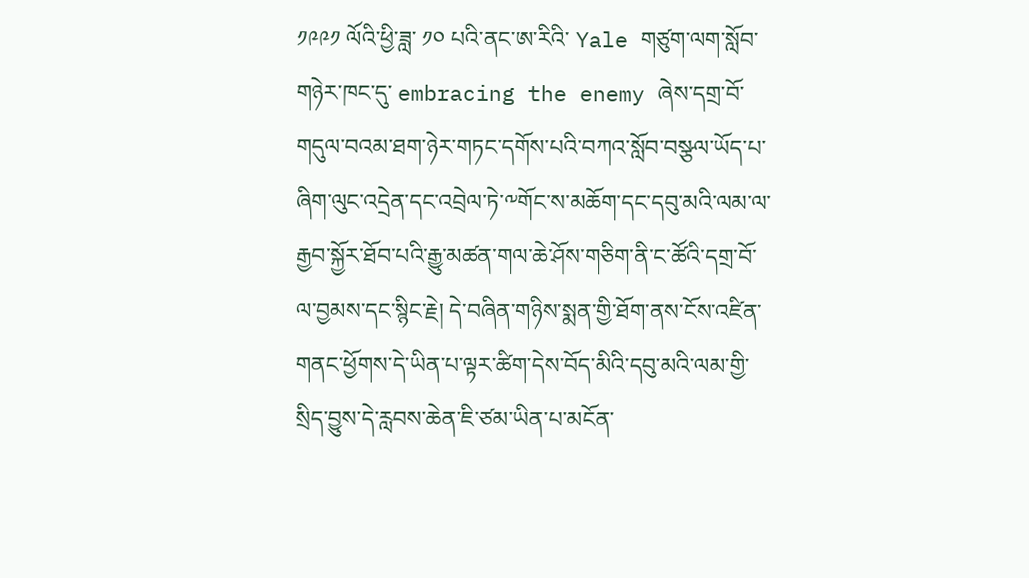༡༩༩༡ ལོའི་ཕྱི་ཟླ་ ༡༠ པའི་ནང་ཨ་རིའི་ Yale གཙུག་ལག་སློབ་གཉེར་ཁང་དུ་ embracing the enemy ཞེས་དགྲ་བོ་གདུལ་བའམ་ཐག་ཉེར་གཏང་དགོས་པའི་བཀའ་སློབ་བསྩལ་ཡོད་པ་ཞིག་ལུང་འདྲེན་དང་འབྲེལ་ཏེ་༸གོང་ས་མཆོག་དང་དབུ་མའི་ལམ་ལ་རྒྱབ་སྐྱོར་ཐོབ་པའི་རྒྱུ་མཚན་གལ་ཆེ་ཤོས་གཅིག་ནི་ང་ཚོའི་དགྲ་བོ་ལ་བྱམས་དང་སྙིང་རྗེ། དེ་བཞིན་གཉིས་སྨན་གྱི་ཐོག་ནས་ངོས་འཛིན་གནང་ཕྱོགས་དེ་ཡིན་པ་ལྟར་ཚིག་དེས་བོད་མིའི་དབུ་མའི་ལམ་གྱི་སྲིད་བྱུས་དེ་རླབས་ཆེན་ཇི་ཙམ་ཡིན་པ་མངོན་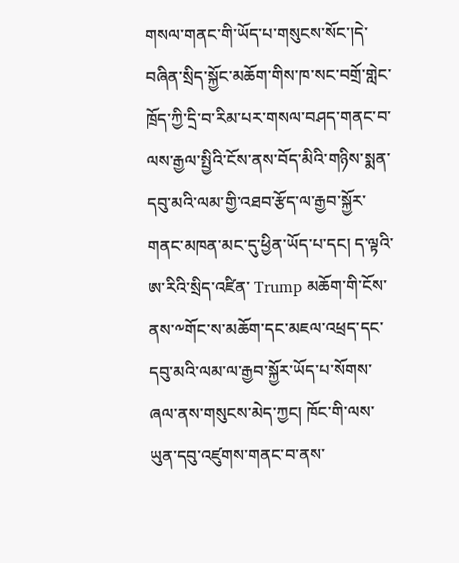གསལ་གནང་གི་ཡོད་པ་གསུངས་སོང་།དེ་བཞིན་སྲིད་སྐྱོང་མཆོག་གིས་ཁ་སང་བགྲོ་གླེང་ཁྲོད་ཀྱི་དྲི་བ་རིམ་པར་གསལ་བཤད་གནང་བ་ལས་རྒྱལ་སྤྱིའི་ངོས་ནས་བོད་མིའི་གཉིས་སྨན་དབུ་མའི་ལམ་གྱི་འཐབ་རྩོད་ལ་རྒྱབ་སྐྱོར་གནང་མཁན་མང་དུ་ཕྱིན་ཡོད་པ་དང། ད་ལྟའི་ཨ་རིའི་སྲིད་འཛིན་ Trump མཆོག་གི་ངོས་ནས་༸གོང་ས་མཆོག་དང་མཇལ་འཕྲད་དང་དབུ་མའི་ལམ་ལ་རྒྱབ་སྐྱོར་ཡོད་པ་སོགས་ཞལ་ནས་གསུངས་མེད་ཀྱང། ཁོང་གི་ལས་ཡུན་དབུ་འཛུགས་གནང་བ་ནས་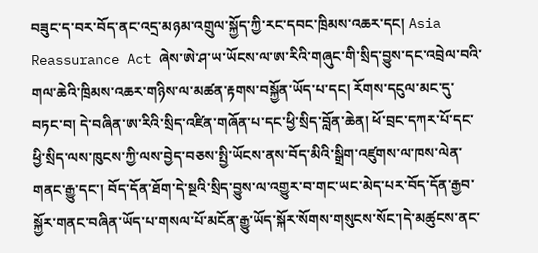བཟུང་ད་བར་བོད་ནང་འདྲ་མཉམ་འགྲུལ་སྐྱོད་ཀྱི་རང་དབང་ཁྲིམས་འཆར་དང། Asia Reassurance Act ཞེས་ཨེ་ཤ་ཡ་ཡོངས་ལ་ཨ་རིའི་གཞུང་གི་སྲིད་བྱུས་དང་འབྲེལ་བའི་གལ་ཆེའི་ཁྲིམས་འཆར་གཉིས་ལ་མཚན་རྟགས་བསྐྱོན་ཡོད་པ་དང། རོགས་དངུལ་མང་དུ་བཏང་བ། དེ་བཞིན་ཨ་རིའི་སྲིད་འཛིན་གཞོན་པ་དང་ཕྱི་སྲིད་བློན་ཆེན། ཕོ་བྲང་དཀར་པོ་དང་ཕྱི་སྲིད་ལས་ཁུངས་ཀྱི་ལས་བྱེད་བཅས་སྤྱི་ཡོངས་ནས་བོད་མིའི་སྒྲིག་འཛུགས་ལ་ཁས་ལེན་གནང་རྒྱུ་དང་། བོད་དོན་ཐོག་དེ་སྔའི་སྲིད་བྱུས་ལ་འགྱུར་བ་གང་ཡང་མེད་པར་བོད་དོན་རྒྱབ་སྐྱོར་གནང་བཞིན་ཡོད་པ་གསལ་པོ་མངོན་རྒྱུ་ཡོད་སྐོར་སོགས་གསུངས་སོང་།དེ་མཚུངས་ནང་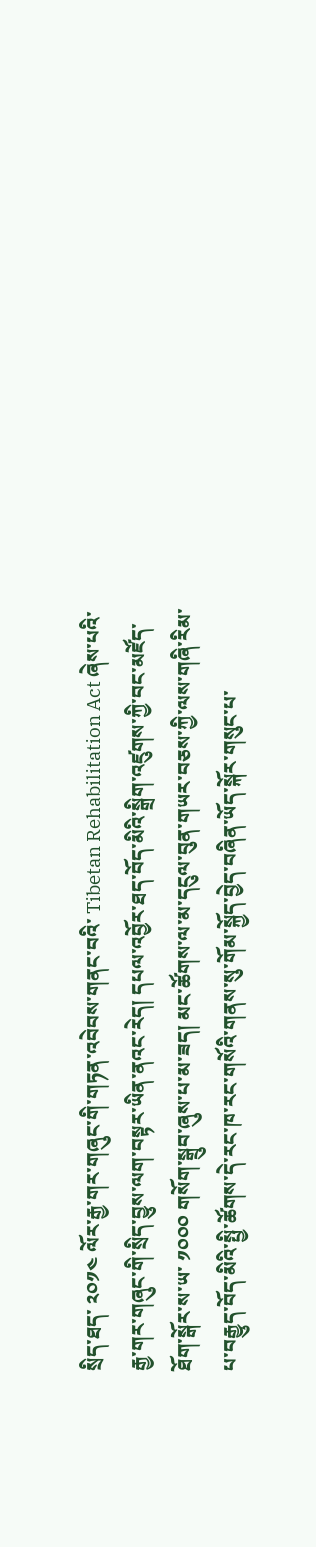སྲིད་ཐད་ ༢༠༡༤ ལོར་རྒྱ་གར་གཞུང་གི་གཏན་འབེབས་གནང་བའི་ Tibetan Rehabilitation Act ཞེས་པའི་རྒྱ་གར་གཞུང་གི་སྲིད་བྱུས་ལག་བསྟར་ཡིན་ནའང་རེད། དཔལ་འབྱོར་ཐད་བོད་མིའི་སྒྲིག་འཛུགས་ཀྱི་བང་མཛོད་ཐོག་སྒོར་ས་ཡ་ ༡༠༠༠ གསོག་སྒྲུབ་ཞུས་པ་མ་ཟད། མང་ཚོགས་ལ་མ་དངུལ་བུན་གཡར་བཅས་ཀྱི་ལས་གཞི་རིམ་པ་བརྒྱུད་བོད་མིའི་སྤྱི་ཚོགས་དེ་རང་ཁ་རང་གསོའི་གནས་སུ་གོམ་སྐྱོད་བྱེད་བཞིན་ཡོད་སྐོར་གསུང་པ་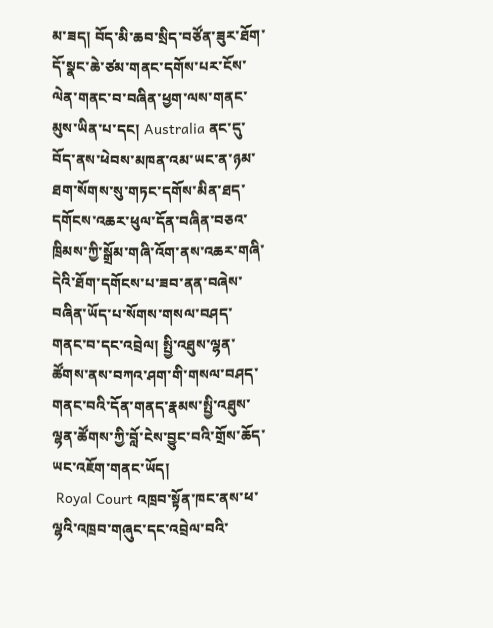མ་ཟད། བོད་མི་ཆབ་སྲིད་བཙོན་ཟུར་ཐོག་དོ་སྣང་ཆེ་ཙམ་གནང་དགོས་པར་ངོས་ལེན་གནང་བ་བཞིན་ཕྱག་ལས་གནང་མུས་ཡིན་པ་དང། Australia ནང་དུ་བོད་ནས་ཕེབས་མཁན་འམ་ཡང་ན་ཉམ་ཐག་སོགས་སུ་གཏང་དགོས་མིན་ཐད་དགོངས་འཆར་ཕུལ་དོན་བཞིན་བཅའ་ཁྲིམས་ཀྱི་སྒྲོམ་གཞི་འོག་ནས་འཆར་གཞི་དེའི་ཐོག་དགོངས་པ་ཟབ་ནན་བཞེས་བཞིན་ཡོད་པ་སོགས་གསལ་བཤད་གནང་བ་དང་འབྲེལ། སྤྱི་འཐུས་ལྷན་ཚོགས་ནས་བཀའ་ཤག་གི་གསལ་བཤད་གནང་བའི་དོན་གནད་རྣམས་སྤྱི་འཐུས་ལྷན་ཚོགས་ཀྱི་བློ་ངེས་བྱུང་བའི་གྲོས་ཆོད་ཡང་འཇོག་གནང་ཡོད།
 Royal Court འཁྲབ་སྟོན་ཁང་ནས་ཕ་ལྷའི་འཁྲབ་གཞུང་དང་འབྲེལ་བའི་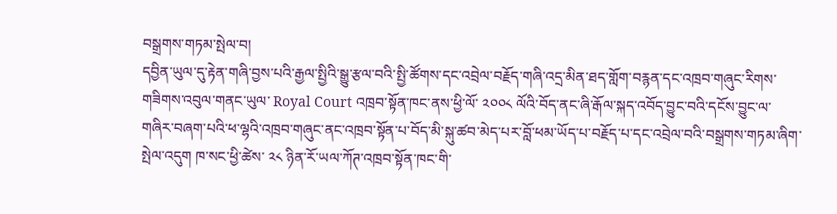བསྒྲགས་གཏམ་སྤེལ་བ།
དབྱིན་ཡུལ་དུ་རྟེན་གཞི་བྱས་པའི་རྒྱལ་སྤྱིའི་སྒྱུ་རྩལ་བའི་སྤྱི་ཚོགས་དང་འབྲེལ་བརྗོད་གཞི་འདྲ་མིན་ཐད་གློག་བརྙན་དང་འཁྲབ་གཞུང་རིགས་གཟིགས་འབུལ་གནང་ཡུལ་ Royal Court འཁྲབ་སྟོན་ཁང་ནས་ཕྱི་ལོ་ ༢༠༠༨ ལོའི་བོད་ནང་ཞི་རྒོལ་སྐད་འབོད་བྱུང་བའི་དངོས་བྱུང་ལ་གཞིར་བཞག་པའི་ཕ་ལྷའི་འཁྲབ་གཞུང་ནང་འཁྲབ་སྟོན་པ་བོད་མི་སྐུ་ཚབ་མེད་པར་བློ་ཕམ་ཡོད་པ་བརྗོད་པ་དང་འབྲེལ་བའི་བསྒྲགས་གཏམ་ཞིག་སྤེལ་འདུག ཁ་སང་ཕྱི་ཚེས་ ༢༨ ཉིན་རོ་ཡལ་ཀོཊ་འཁྲབ་སྟོན་ཁང་གི་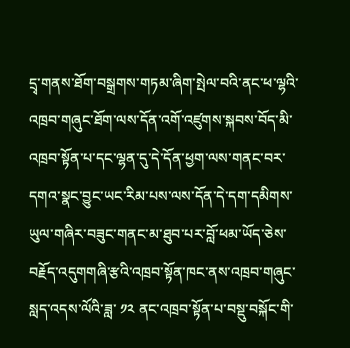དྲྭ་གནས་ཐོག་བསྒྲགས་གཏམ་ཞིག་སྤེལ་བའི་ནང་ཕ་ལྷའི་འཁྲབ་གཞུང་ཐོག་ལས་དོན་འགོ་འཛུགས་སྐབས་བོད་མི་འཁྲབ་སྟོན་པ་དང་ལྷན་དུ་དེ་དོན་ཕྱག་ལས་གནང་བར་དགའ་སྣང་བྱུང་ཡང་རིམ་པས་ལས་དོན་དེ་དག་དམིགས་ཡུལ་གཞིར་བཟུང་གནང་མ་ཐུབ་པར་བློ་ཕམ་ཡོད་ཅེས་བརྗོད་འདུགགཞི་རྩའི་འཁྲབ་སྟོན་ཁང་ནས་འཁྲབ་གཞུང་སླད་འདས་ལོའི་ཟླ་ ༡༢ ནང་འཁྲབ་སྟོན་པ་བསྡུ་བསྐོང་གི་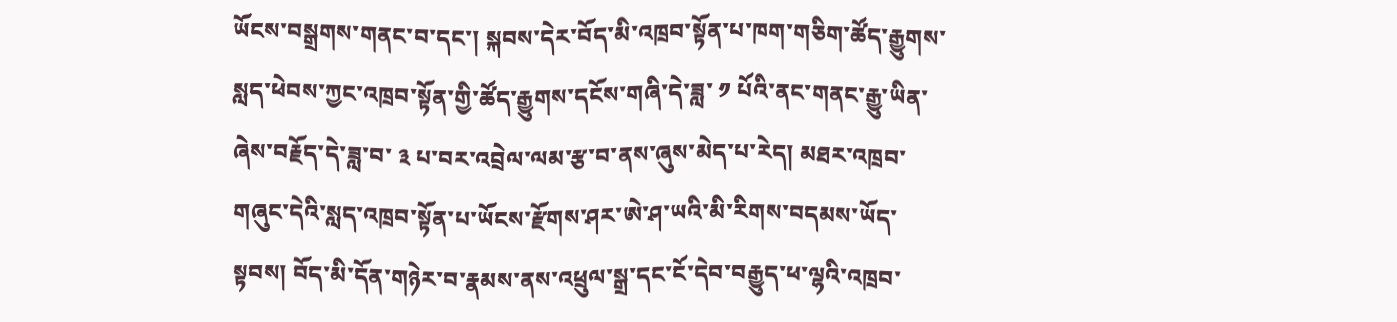ཡོངས་བསྒྲགས་གནང་བ་དང་། སྐབས་དེར་བོད་མི་འཁྲབ་སྟོན་པ་ཁག་གཅིག་ཚོད་རྒྱུགས་སླད་ཕེབས་ཀྱང་འཁྲབ་སྟོན་གྱི་ཚོད་རྒྱུགས་དངོས་གཞི་དེ་ཟླ་ ༡ པོའི་ནང་གནང་རྒྱུ་ཡིན་ཞེས་བརྗོད་དེ་ཟླ་བ་ ༣ པ་བར་འབྲེལ་ལམ་རྩ་བ་ནས་ཞུས་མེད་པ་རེད། མཐར་འཁྲབ་གཞུང་དེའི་སླད་འཁྲབ་སྟོན་པ་ཡོངས་རྫོགས་ཤར་ཨེ་ཤ་ཡའི་མི་རིགས་བདམས་ཡོད་སྟབས། བོད་མི་དོན་གཉེར་བ་རྣམས་ནས་འཕྲུལ་སྒྲ་དང་ངོ་དེབ་བརྒྱུད་ཕ་ལྷའི་འཁྲབ་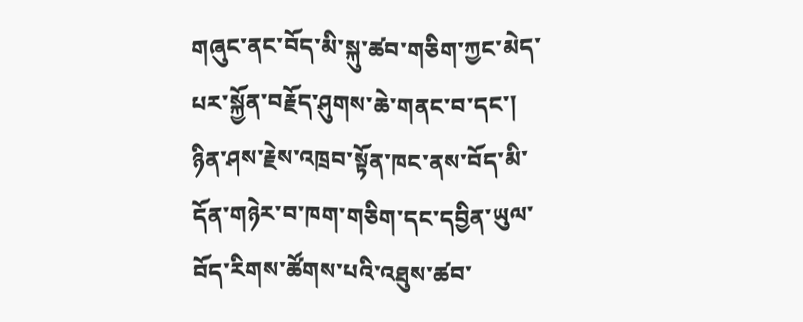གཞུང་ནང་བོད་མི་སྐུ་ཚབ་གཅིག་ཀྱང་མེད་པར་སྐྱོན་བརྗོད་ཤུགས་ཆེ་གནང་བ་དང་། ཉིན་ཤས་རྗེས་འཁྲབ་སྟོན་ཁང་ནས་བོད་མི་དོན་གཉེར་བ་ཁག་གཅིག་དང་དབྱིན་ཡུལ་བོད་རིགས་ཚོགས་པའི་འཐུས་ཚབ་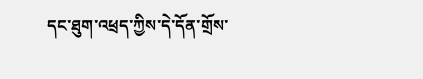དང་ཐུག་འཕྲད་ཀྱིས་དེ་དོན་གྲོས་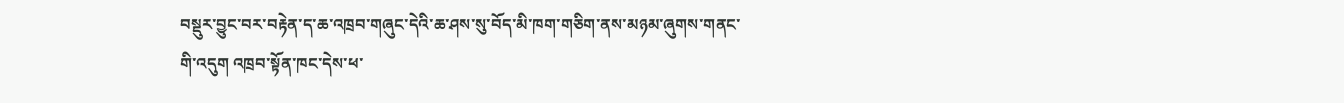བསྡུར་བྱུང་བར་བརྟེན་ད་ཆ་འཁྲབ་གཞུང་དེའི་ཆ་ཤས་སུ་བོད་མི་ཁག་གཅིག་ནས་མཉམ་ཞུགས་གནང་གི་འདུག འཁྲབ་སྟོན་ཁང་དེས་ཕ་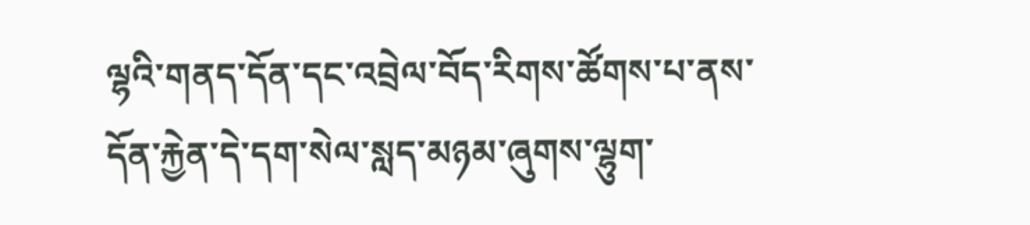ལྷའི་གནད་དོན་དང་འབྲེལ་བོད་རིགས་ཚོགས་པ་ནས་དོན་རྐྱེན་དེ་དག་སེལ་སླད་མཉམ་ཞུགས་ལྷུག་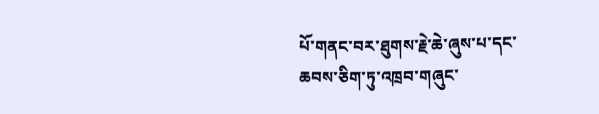པོ་གནང་བར་ཐུགས་རྗེ་ཆེ་ཞུས་པ་དང་ཆབས་ཅིག་ཏུ་འཁྲབ་གཞུང་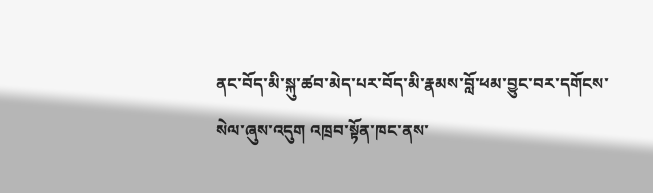ནང་བོད་མི་སྐུ་ཚབ་མེད་པར་བོད་མི་རྣམས་བློ་ཕམ་བྱུང་བར་དགོངས་སེལ་ཞུས་འདུག འཁྲབ་སྟོན་ཁང་ནས་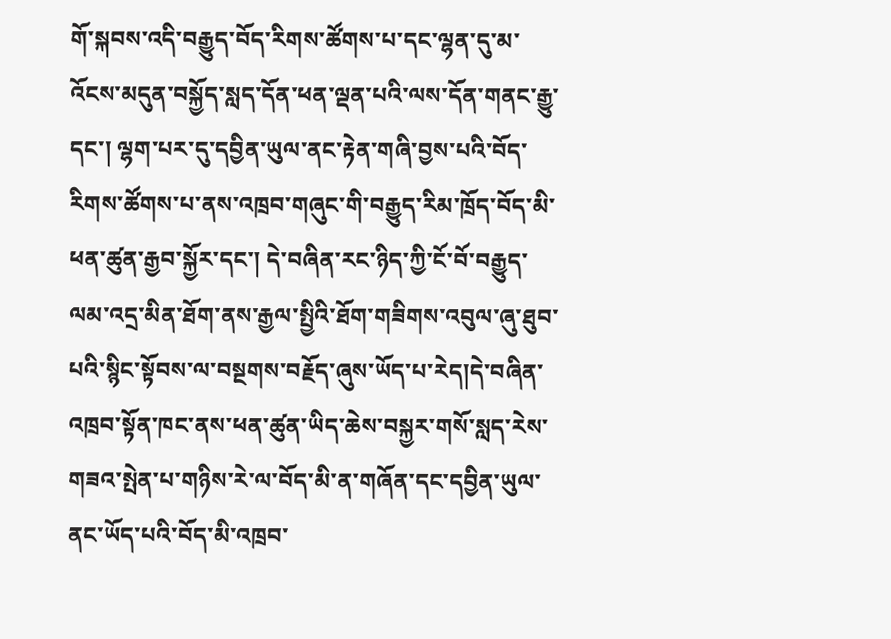གོ་སྐབས་འདི་བརྒྱུད་བོད་རིགས་ཚོགས་པ་དང་ལྷན་དུ་མ་འོངས་མདུན་བསྐྱོད་སླད་དོན་ཕན་ལྡན་པའི་ལས་དོན་གནང་རྒྱུ་དང་། ལྷག་པར་དུ་དབྱིན་ཡུལ་ནང་རྟེན་གཞི་བྱས་པའི་བོད་རིགས་ཚོགས་པ་ནས་འཁྲབ་གཞུང་གི་བརྒྱུད་རིམ་ཁྲོད་བོད་མི་ཕན་ཚུན་རྒྱབ་སྐྱོར་དང་། དེ་བཞིན་རང་ཉིད་ཀྱི་ངོ་བོ་བརྒྱུད་ལམ་འདྲ་མིན་ཐོག་ནས་རྒྱལ་སྤྱིའི་ཐོག་གཟིགས་འབུལ་ཞུ་ཐུབ་པའི་སྙིང་སྟོབས་ལ་བསྔགས་བརྗོད་ཞུས་ཡོད་པ་རེད།དེ་བཞིན་འཁྲབ་སྟོན་ཁང་ནས་ཕན་ཚུན་ཡིད་ཆེས་བསྐྱར་གསོ་སླད་རེས་གཟའ་སྤེན་པ་གཉིས་རེ་ལ་བོད་མི་ན་གཞོན་དང་དབྱིན་ཡུལ་ནང་ཡོད་པའི་བོད་མི་འཁྲབ་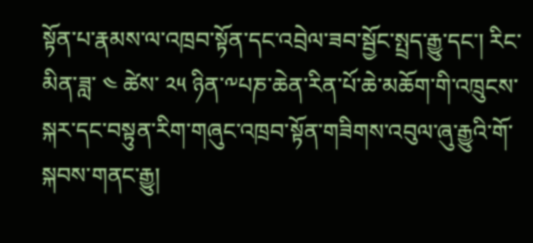སྟོན་པ་རྣམས་ལ་འཁྲབ་སྟོན་དང་འབྲེལ་ཟབ་སྦྱོང་སྤྲད་རྒྱུ་དང་། རིང་མིན་ཟླ་ ༤ ཚེས་ ༢༥ ཉིན་༸པཎ་ཆེན་རིན་པོ་ཆེ་མཆོག་གི་འཁྲུངས་སྐར་དང་བསྟུན་རིག་གཞུང་འཁྲབ་སྟོན་གཟིགས་འབུལ་ཞུ་རྒྱུའི་གོ་སྐབས་གནང་རྒྱུ།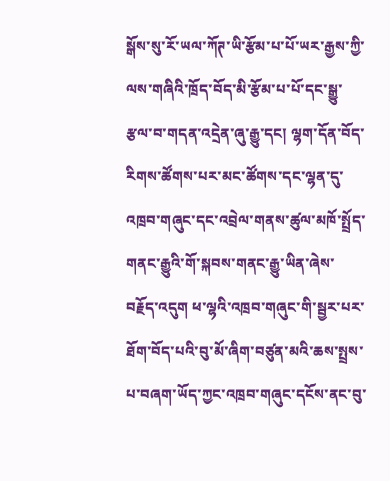སྒོས་སུ་རོ་ཡལ་ཀོཊ་ཡི་རྩོམ་པ་པོ་ཡར་རྒྱས་ཀྱི་ལས་གཞིའི་ཁྲོད་བོད་མི་རྩོམ་པ་པོ་དང་སྒྱུ་རྩལ་བ་གདན་འདྲེན་ཞུ་རྒྱུ་དང། ལྷག་དོན་བོད་རིགས་ཚོགས་པར་མང་ཚོགས་དང་ལྷན་དུ་འཁྲབ་གཞུང་དང་འབྲེལ་གནས་ཚུལ་མཁོ་སྤྲོད་གནང་རྒྱུའི་གོ་སྐབས་གནང་རྒྱུ་ཡིན་ཞེས་བརྗོད་འདུག ཕ་ལྷའི་འཁྲབ་གཞུང་གི་སྦྱར་པར་ཐོག་བོད་པའི་བུ་མོ་ཞིག་བཙུན་མའི་ཆས་སྤྲས་པ་བཞག་ཡོད་ཀྱང་འཁྲབ་གཞུང་དངོས་ནང་བུ་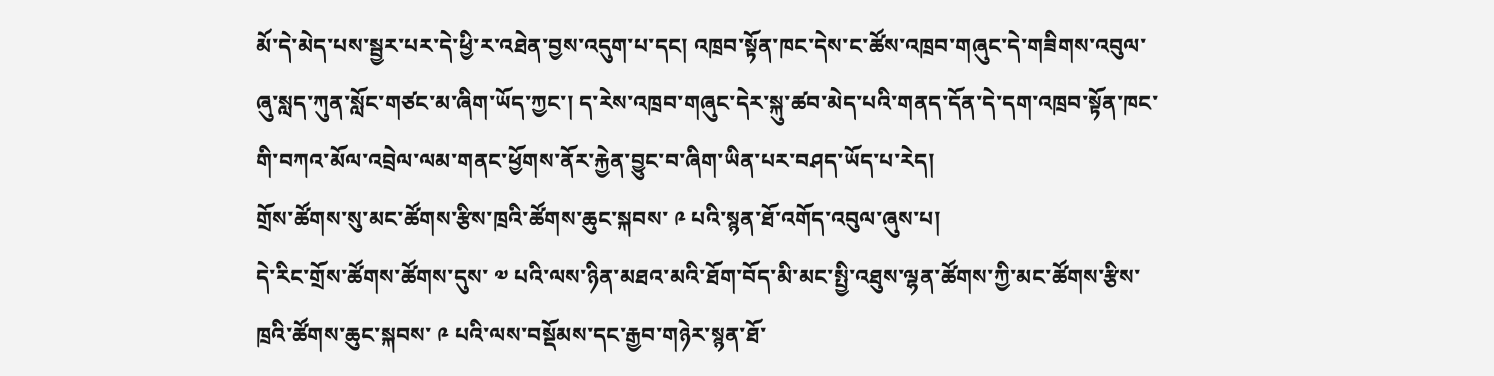མོ་དེ་མེད་པས་སྦྱར་པར་དེ་ཕྱི་ར་འཐེན་བྱས་འདུག་པ་དང། འཁྲབ་སྟོན་ཁང་དེས་ང་ཚོས་འཁྲབ་གཞུང་དེ་གཟིགས་འབུལ་ཞུ་སླད་ཀུན་སློང་གཙང་མ་ཞིག་ཡོད་ཀྱང་། ད་རེས་འཁྲབ་གཞུང་དེར་སྐུ་ཚབ་མེད་པའི་གནད་དོན་དེ་དག་འཁྲབ་སྟོན་ཁང་གི་བཀའ་མོལ་འབྲེལ་ལམ་གནང་ཕྱོགས་ནོར་རྐྱེན་བྱུང་བ་ཞིག་ཡིན་པར་བཤད་ཡོད་པ་རེད།
གྲོས་ཚོགས་སུ་མང་ཚོགས་རྩིས་ཁྲའི་ཚོགས་ཆུང་སྐབས་ ༩ པའི་སྙན་ཐོ་འགོད་འབུལ་ཞུས་པ།
དེ་རིང་གྲོས་ཚོགས་ཚོགས་དུས་ ༧ པའི་ལས་ཉིན་མཐའ་མའི་ཐོག་བོད་མི་མང་སྤྱི་འཐུས་ལྷན་ཚོགས་ཀྱི་མང་ཚོགས་རྩིས་ཁྲའི་ཚོགས་ཆུང་སྐབས་ ༩ པའི་ལས་བསྡོམས་དང་རྒྱབ་གཉེར་སྙན་ཐོ་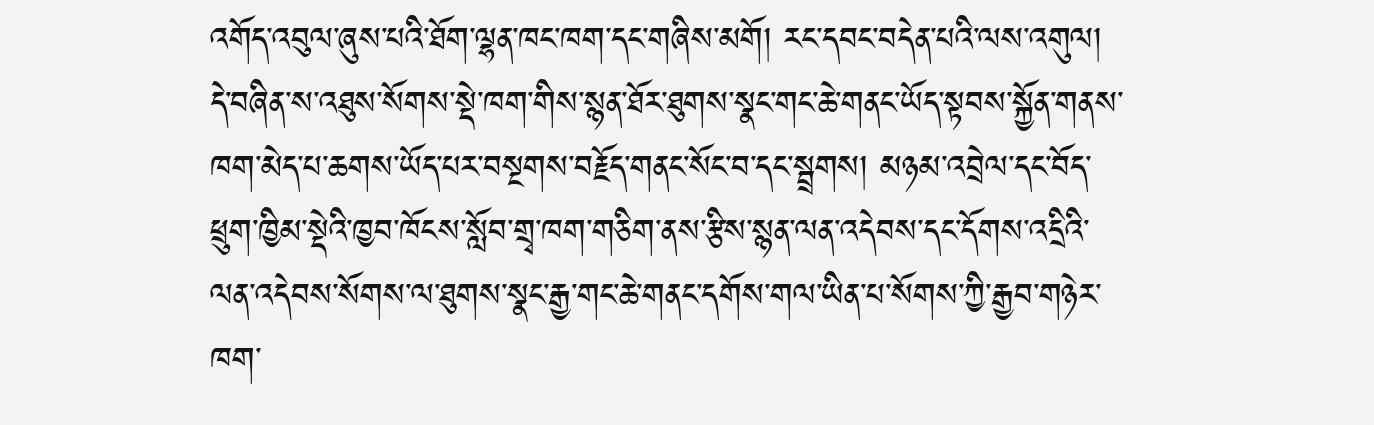འགོད་འབུལ་ཞུས་པའི་ཐོག་ལྷན་ཁང་ཁག་དང་གཞིས་མགོ། རང་དབང་བདེན་པའི་ལས་འགུལ། དེ་བཞིན་ས་འཐུས་སོགས་སྡེ་ཁག་གིས་སྙན་ཐོར་ཐུགས་སྣང་གང་ཆེ་གནང་ཡོད་སྟབས་སྐྱོན་གནས་ཁག་མེད་པ་ཆགས་ཡོད་པར་བསྔགས་བརྗོད་གནང་སོང་བ་དང་སྦྲགས། མཉམ་འབྲེལ་དང་བོད་ཕྲུག་ཁྱིམ་སྡེའི་ཁྱབ་ཁོངས་སློབ་གྲྭ་ཁག་གཅིག་ནས་རྩིས་སྙན་ལན་འདེབས་དང་དོགས་འདྲིའི་ལན་འདེབས་སོགས་ལ་ཐུགས་སྣང་རྒྱ་གང་ཆེ་གནང་དགོས་གལ་ཡིན་པ་སོགས་ཀྱི་རྒྱབ་གཉེར་ཁག་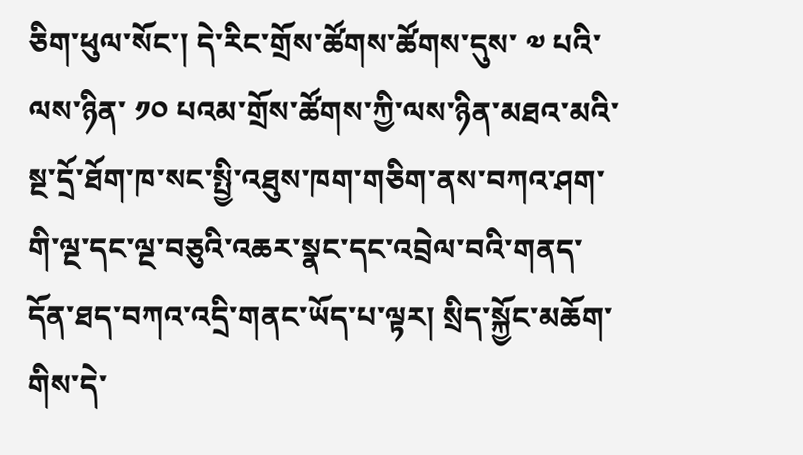ཅིག་ཕུལ་སོང་། དེ་རིང་གྲོས་ཚོགས་ཚོགས་དུས་ ༧ པའི་ལས་ཉིན་ ༡༠ པའམ་གྲོས་ཚོགས་ཀྱི་ལས་ཉིན་མཐའ་མའི་སྔ་དྲོ་ཐོག་ཁ་སང་སྤྱི་འཐུས་ཁག་གཅིག་ནས་བཀའ་ཤག་གི་ལྔ་དང་ལྔ་བཅུའི་འཆར་སྣང་དང་འབྲེལ་བའི་གནད་དོན་ཐད་བཀའ་འདྲི་གནང་ཡོད་པ་ལྟར། སྲིད་སྐྱོང་མཆོག་གིས་དེ་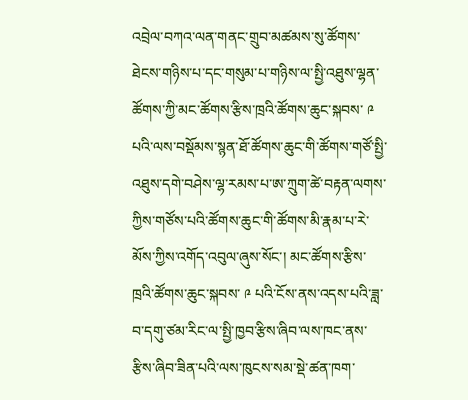འབྲེལ་བཀའ་ལན་གནང་གྲུབ་མཚམས་སུ་ཚོགས་ཐེངས་གཉིས་པ་དང་གསུམ་པ་གཉིས་ལ་སྤྱི་འཐུས་ལྷན་ཚོགས་ཀྱི་མང་ཚོགས་རྩིས་ཁྲའི་ཚོགས་ཆུང་སྐབས་ ༩ པའི་ལས་བསྡོམས་སྙན་ཐོ་ཚོགས་ཆུང་གི་ཚོགས་གཙོ་སྤྱི་འཐུས་དགེ་བཤེས་ལྷ་རམས་པ་ཨ་ཀྲུག་ཚེ་བརྟན་ལགས་ཀྱིས་གཙོས་པའི་ཚོགས་ཆུང་གི་ཚོགས་མི་རྣམ་པ་རེ་མོས་ཀྱིས་འགོད་འབུལ་ཞུས་སོང་། མང་ཚོགས་རྩིས་ཁྲའི་ཚོགས་ཆུང་སྐབས་ ༩ པའི་ངོས་ནས་འདས་པའི་ཟླ་བ་དགུ་ཙམ་རིང་ལ་སྤྱི་ཁྱབ་རྩིས་ཞིབ་ལས་ཁང་ནས་རྩིས་ཞིབ་ཟིན་པའི་ལས་ཁུངས་སམ་སྡེ་ཚན་ཁག་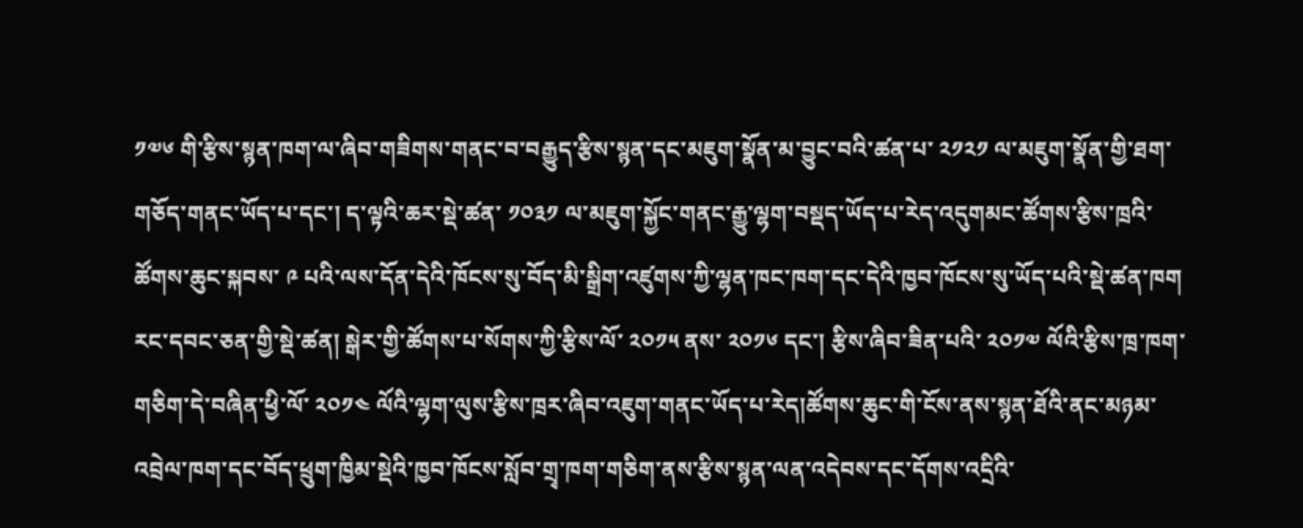༡༧༦ གི་རྩིས་སྙན་ཁག་ལ་ཞིབ་གཟིགས་གནང་བ་བརྒྱུད་རྩིས་སྙན་དང་མཇུག་སྣོན་མ་བྱུང་བའི་ཚན་པ་ ༢༡༢༡ ལ་མཇུག་སྣོན་གྱི་ཐག་གཅོད་གནང་ཡོད་པ་དང་། ད་ལྟའི་ཆར་སྡེ་ཚན་ ༡༠༣༡ ལ་མཇུག་སྐྱོང་གནང་རྒྱུ་ལྷག་བསྡད་ཡོད་པ་རེད་འདུགམང་ཚོགས་རྩིས་ཁྲའི་ཚོགས་ཆུང་སྐབས་ ༩ པའི་ལས་དོན་དེའི་ཁོངས་སུ་བོད་མི་སྒྲིག་འཛུགས་ཀྱི་ལྷན་ཁང་ཁག་དང་དེའི་ཁྱབ་ཁོངས་སུ་ཡོད་པའི་སྡེ་ཚན་ཁག རང་དབང་ཅན་གྱི་སྡེ་ཚན། སྒེར་གྱི་ཚོགས་པ་སོགས་ཀྱི་རྩིས་ལོ་ ༢༠༡༥ ནས་ ༢༠༡༦ དང་། རྩིས་ཞིབ་ཟིན་པའི་ ༢༠༡༧ ལོའི་རྩིས་ཁྲ་ཁག་གཅིག་དེ་བཞིན་ཕྱི་ལོ་ ༢༠༡༤ ལོའི་ལྷག་ལུས་རྩིས་ཁྲར་ཞིབ་འཇུག་གནང་ཡོད་པ་རེད།ཚོགས་ཆུང་གི་ངོས་ནས་སྙན་ཐོའི་ནང་མཉམ་འབྲེལ་ཁག་དང་བོད་ཕྲུག་ཁྱིམ་སྡེའི་ཁྱབ་ཁོངས་སློབ་གྲྭ་ཁག་གཅིག་ནས་རྩིས་སྙན་ལན་འདེབས་དང་དོགས་འདྲིའི་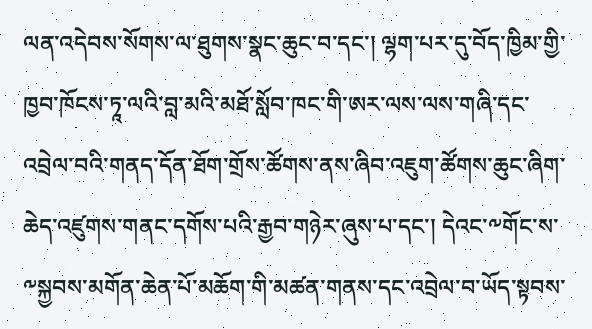ལན་འདེབས་སོགས་ལ་ཐུགས་སྣང་ཆུང་བ་དང་། ལྷག་པར་དུ་བོད་ཁྱིམ་གྱི་ཁྱབ་ཁོངས་ཏཱ་ལའི་བླ་མའི་མཐོ་སློབ་ཁང་གི་ཨར་ལས་ལས་གཞི་དང་འབྲེལ་བའི་གནད་དོན་ཐོག་གྲོས་ཚོགས་ནས་ཞིབ་འཇུག་ཚོགས་ཆུང་ཞིག་ཆེད་འཛུགས་གནང་དགོས་པའི་རྒྱབ་གཉེར་ཞུས་པ་དང་། དེའང་༸གོང་ས་༸སྐྱབས་མགོན་ཆེན་པོ་མཆོག་གི་མཚན་གནས་དང་འབྲེལ་བ་ཡོད་སྟབས་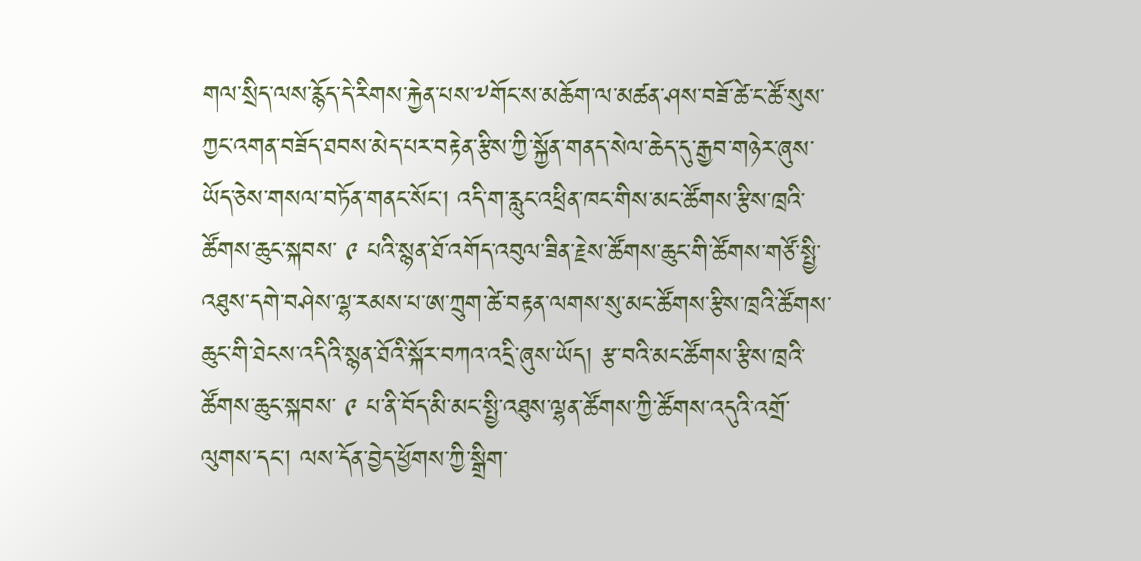གལ་སྲིད་ལས་རྙོད་དེ་རིགས་རྐྱེན་པས་༸གོང་ས་མཆོག་ལ་མཚན་ཤས་བཟོ་ཚེ་ང་ཚོ་སུས་ཀྱང་འགན་བཟོད་ཐབས་མེད་པར་བརྟེན་རྩིས་ཀྱི་སྐྱོན་གནད་སེལ་ཆེད་དུ་རྒྱབ་གཉེར་ཞུས་ཡོད་ཅེས་གསལ་བཏོན་གནང་སོང་། འདི་ག་རླུང་འཕྲིན་ཁང་གིས་མང་ཚོགས་རྩིས་ཁྲའི་ཚོགས་ཆུང་སྐབས་ ༩ པའི་སྙན་ཐོ་འགོད་འབུལ་ཟིན་རྗེས་ཚོགས་ཆུང་གི་ཚོགས་གཙོ་སྤྱི་འཐུས་དགེ་བཤེས་ལྷ་རམས་པ་ཨ་ཀྲུག་ཚེ་བརྟན་ལགས་སུ་མང་ཚོགས་རྩིས་ཁྲའི་ཚོགས་ཆུང་གི་ཐེངས་འདིའི་སྙན་ཐོའི་སྐོར་བཀའ་འདྲི་ཞུས་ཡོད། རྩ་བའི་མང་ཚོགས་རྩིས་ཁྲའི་ཚོགས་ཆུང་སྐབས་ ༩ པ་ནི་བོད་མི་མང་སྤྱི་འཐུས་ལྷན་ཚོགས་ཀྱི་ཚོགས་འདུའི་འགྲོ་ལུགས་དང། ལས་དོན་བྱེད་ཕྱོགས་ཀྱི་སྒྲིག་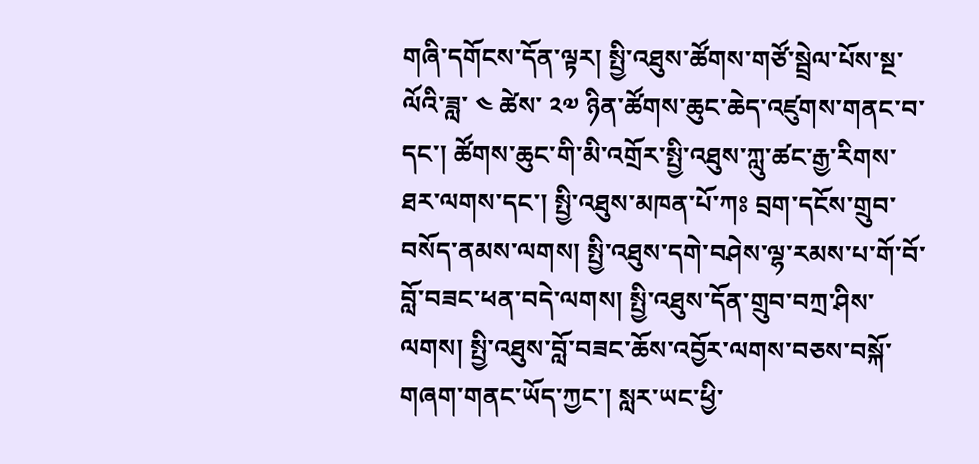གཞི་དགོངས་དོན་ལྟར། སྤྱི་འཐུས་ཚོགས་གཙོ་སྦྲེལ་པོས་སྔ་ལོའི་ཟླ་ ༤ ཚེས་ ༢༧ ཉིན་ཚོགས་ཆུང་ཆེད་འཛུགས་གནང་བ་དང་། ཚོགས་ཆུང་གི་མི་འགྲོར་སྤྱི་འཐུས་ཀླུ་ཚང་རྒྱ་རིགས་ཐར་ལགས་དང་། སྤྱི་འཐུས་མཁན་པོ་ཀཿ བྲག་དངོས་གྲུབ་བསོད་ནམས་ལགས། སྤྱི་འཐུས་དགེ་བཤེས་ལྷ་རམས་པ་གོ་བོ་བློ་བཟང་ཕན་བདེ་ལགས། སྤྱི་འཐུས་དོན་གྲུབ་བཀྲ་ཤིས་ལགས། སྤྱི་འཐུས་བློ་བཟང་ཆོས་འབྱོར་ལགས་བཅས་བསྐོ་གཞག་གནང་ཡོད་ཀྱང་། སླར་ཡང་ཕྱི་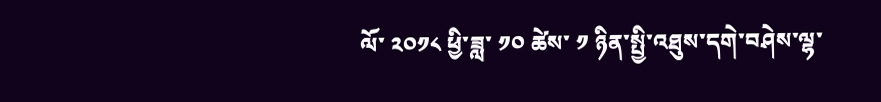ལོ་ ༢༠༡༨ ཕྱི་ཟླ་ ༡༠ ཚེས་ ༡ ཉིན་སྤྱི་འཐུས་དགེ་བཤེས་ལྷ་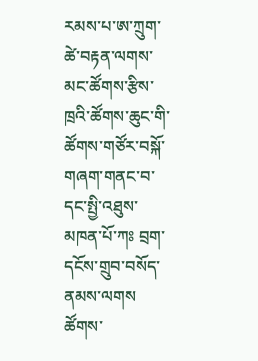རམས་པ་ཨ་ཀྲུག་ཚེ་བརྟན་ལགས་མང་ཚོགས་རྩིས་ཁྲའི་ཚོགས་ཆུང་གི་ཚོགས་གཙོར་བསྐོ་གཞག་གནང་བ་དང་སྤྱི་འཐུས་མཁན་པོ་ཀཿ བྲག་དངོས་གྲུབ་བསོད་ནམས་ལགས ཚོགས་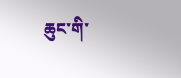ཆུང་གི་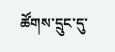ཚོགས་དྲུང་དུ་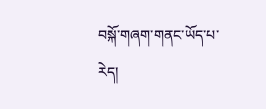བསྐོ་གཞག་གནང་ཡོད་པ་རེད།